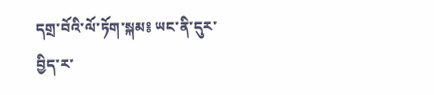དགྲ་བོའི་ལོ་ཏོག་སྐམ༔ ཡང་ནི་དུར་བྱིད་ར་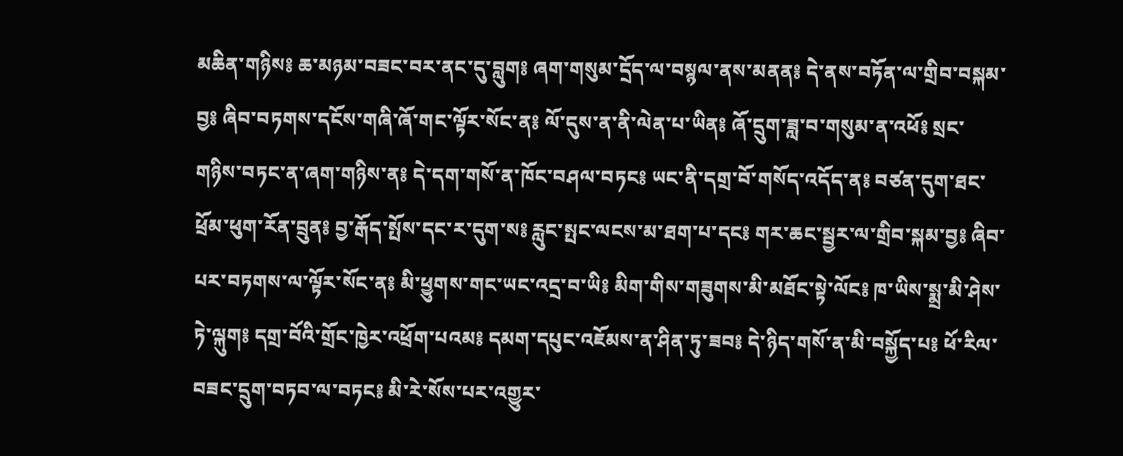མཆིན་གཉིས༔ ཆ་མཉམ་བཟང་བར་ནང་དུ་བླུག༔ ཞག་གསུམ་དྲོད་ལ་བསྙལ་ནས་མནན༔ དེ་ནས་བཏོན་ལ་གྲིབ་བསྐམ་བྱ༔ ཞིབ་བཏགས་དངོས་གཞི་ཞོ་གང་ལྟོར་སོང་ན༔ ལོ་དུས་ན་ནི་ལེན་པ་ཡིན༔ ཞོ་དྲུག་ཟླ་བ་གསུམ་ན་འཕོ༔ སྲང་གཉིས་བཏང་ན་ཞག་གཉིས་ན༔ དེ་དག་གསོ་ན་ཁོང་བཤལ་བཏང༔ ཡང་ནི་དགྲ་བོ་གསོད་འདོད་ན༔ བཙན་དུག་ཐང་ཕྲོམ་ཕུག་རོན་བྲུན༔ བྱ་རྒོད་སྤོས་དང་ར་དུག་ས༔ རླུང་སྤང་ལངས་མ་ཐག་པ་དང༔ གར་ཆང་སྦྱར་ལ་གྲིབ་སྐམ་བྱ༔ ཞིབ་པར་བཏགས་ལ་ལྟོར་སོང་ན༔ མི་ཕྱུགས་གང་ཡང་འདྲ་བ་ཡི༔ མིག་གིས་གཟུགས་མི་མཐོང་སྟེ་ལོང༔ ཁ་ཡིས་སྨྲ་མི་ཤེས་ཏེ་ལྐུག༔ དགྲ་བོའི་གྲོང་ཁྱེར་འཕྲོག་པའམ༔ དམག་དཔུང་འཇོམས་ན་ཤིན་ཏུ་ཟབ༔ དེ་ཉིད་གསོ་ན་མི་བསྐྱོད་པ༔ ཕོ་རིལ་བཟང་དྲུག་བཏབ་ལ་བཏང༔ མི་རེ་སོས་པར་འགྱུར་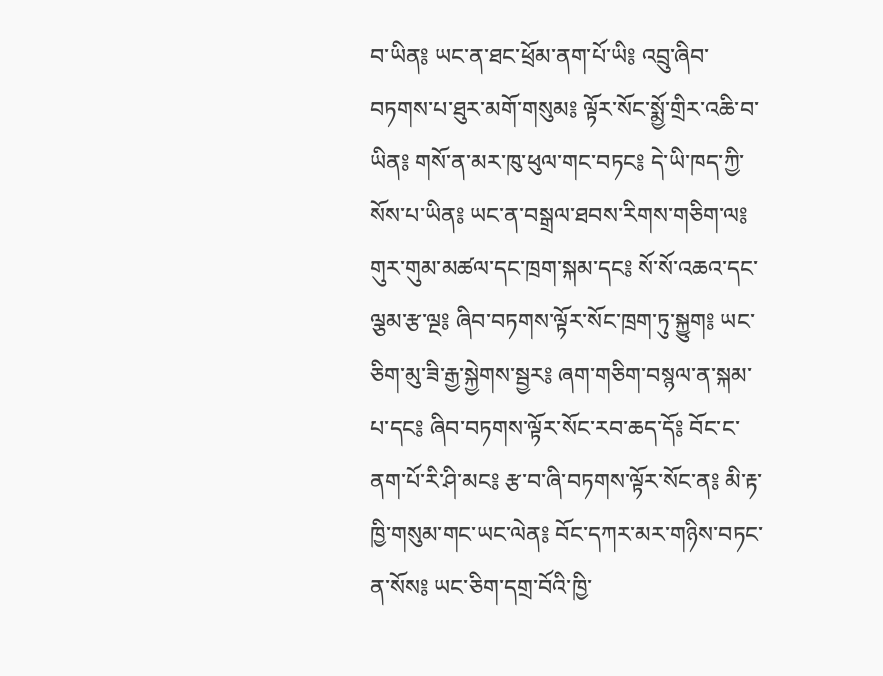བ་ཡིན༔ ཡང་ན་ཐང་ཕྲོམ་ནག་པོ་ཡི༔ འབྲུ་ཞིབ་བཏགས་པ་ཐུར་མགོ་གསུམ༔ ལྟོར་སོང་སྨྱོ་གྲིར་འཆི་བ་ཡིན༔ གསོ་ན་མར་ཁུ་ཕུལ་གང་བཏང༔ དེ་ཡི་ཁད་ཀྱི་སོས་པ་ཡིན༔ ཡང་ན་བསྒྲལ་ཐབས་རིགས་གཅིག་ལ༔ གུར་གུམ་མཚལ་དང་ཁྲག་སྐམ་དང༔ སོ་སོ་འཆའ་དང་ལྕམ་རྩ་ལྔ༔ ཞིབ་བཏགས་ལྟོར་སོང་ཁྲག་ཏུ་སྐྱུག༔ ཡང་ཅིག་མུ་ཟི་རྒྱ་སྐྱེགས་སྦྱར༔ ཞག་གཅིག་བསྙལ་ན་སྐམ་པ་དང༔ ཞིབ་བཏགས་ལྟོར་སོང་རབ་ཆད་དོ༔ བོང་ང་ནག་པོ་རི་ཤི་མང༔ རྩ་བ་ཞི་བཏགས་ལྟོར་སོང་ན༔ མི་རྟ་ཁྱི་གསུམ་གང་ཡང་ལེན༔ བོང་དཀར་མར་གཉིས་བཏང་ན་སོས༔ ཡང་ཅིག་དགྲ་བོའི་ཁྱི་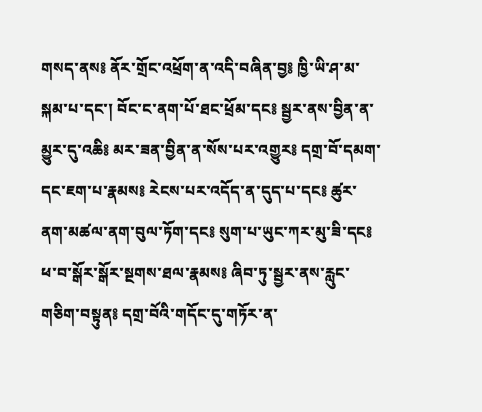གསད་ནས༔ ནོར་གྲོང་འཕྲོག་ན་འདི་བཞིན་བྱ༔ ཁྱི་ཡི་ཤ་མ་སྐམ་པ་དང་། བོང་ང་ནག་པོ་ཐང་ཕྲོམ་དང༔ སྦྱར་ནས་བྱིན་ན་མྱུར་དུ་འཆི༔ མར་ཟན་བྱིན་ན་སོས་པར་འགྱུར༔ དགྲ་བོ་དམག་དང་ཇག་པ་རྣམས༔ རེངས་པར་འདོད་ན་དུད་པ་དང༔ ཚུར་ནག་མཚལ་ནག་བུལ་ཏོག་དང༔ སུག་པ་ཡུང་ཀར་མུ་ཟི་དང༔ ཕ་བ་སྒོར་སྒོར་སྔགས་ཐལ་རྣམས༔ ཞིབ་ཏུ་སྦྱར་ནས་རླུང་གཅིག་བསྟུན༔ དགྲ་བོའི་གདོང་དུ་གཏོར་ན་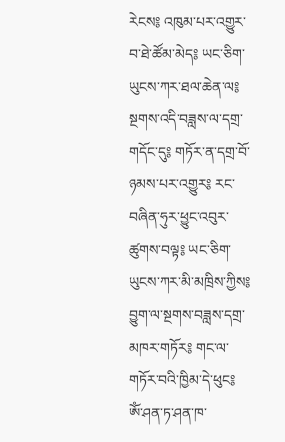རེངས༔ འཁུམ་པར་འགྱུར་བ་ཐེ་ཚོམ་མེད༔ ཡང་ཅིག་ཡུངས་ཀར་ཐལ་ཆེན་ལ༔ སྔགས་འདི་བཟླས་ལ་དགྲ་གདོང་དུ༔ གཏོར་ན་དགྲ་བོ་ཉམས་པར་འགྱུར༔ རང་བཞིན་ཧུར་ཕྱུང་འབུར་ཚུགས་བལྟ༔ ཡང་ཅིག་ཡུངས་ཀར་མི་མཁྲིས་ཀྱིས༔ བྱུག་ལ་སྔགས་བཟླས་དགྲ་མཁར་གཏོར༔ གང་ལ་གཏོར་བའི་ཁྱིམ་དེ་ཕུང༔ ༀ་ཤན་ཏ་ཤན་ཁ་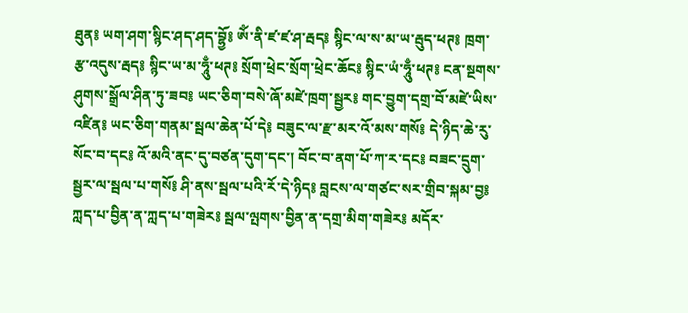ཐུན༔ ཡག་ཤག་སྙིང་ཤད་ཤད་བྷྱོ༔ ༀ་ནི་ཛ་ཛ་ཤ་རྦད༔ སྙིང་ལ་ས་མ་ཡ་རྦུད་ཕཊ༔ ཁྲག་རྩ་འདུས་རྦད༔ སྙིང་ཡ་མ་ཧཱུྃ་ཕཊ༔ སྲོག་ཕྲེང་སྲོག་ཕྲེང་ཆོང༔ སྙིང་ཡཾ་ཧཱུྃ་ཕཊ༔ ངན་སྔགས་ཤུགས་སྒྲོལ་ཤིན་ཏུ་ཟབ༔ ཡང་ཅིག་བསེ་ཞོ་མཛེ་ཁྲག་སྦྱར༔ གང་བྱུག་དགྲ་བོ་མཛེ་ཡིས་འཛིན༔ ཡང་ཅིག་གནམ་སྦལ་ཆེན་པོ་དེ༔ བཟུང་ལ་རྫ་མར་འོ་མས་གསོ༔ དེ་ཉིད་ཆེ་རུ་སོང་བ་དང༔ འོ་མའི་ནང་དུ་བཙན་དུག་དང་། བོང་བ་ནག་པོ་ཀ་ར་དང༔ བཟང་དྲུག་སྦྱར་ལ་སྦལ་པ་གསོ༔ ཤི་ནས་སྦལ་པའི་རོ་དེ་ཉིད༔ བླངས་ལ་གཙང་སར་གྲིབ་སྐམ་བྱ༔ ཀླད་པ་བྱིན་ན་ཀླད་པ་གཟེར༔ སྦལ་ལྤགས་བྱིན་ན་དགྲ་མིག་གཟེར༔ མདོར་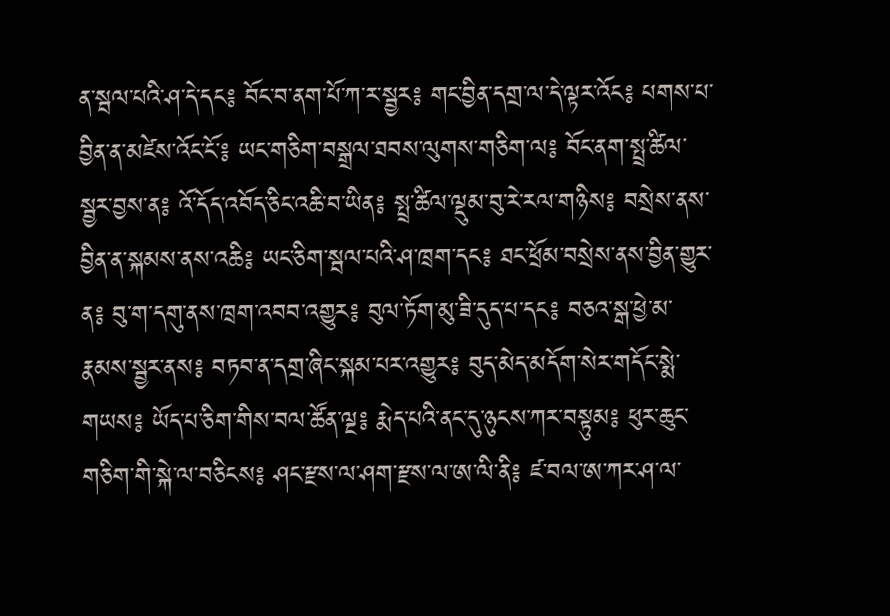ན་སྦལ་པའི་ཤ་དེ་དང༔ བོང་བ་ནག་པོ་ཀ་ར་སྦྱར༔ གང་བྱིན་དགྲ་ལ་དེ་ལྟར་འོང༔ པགས་པ་བྱིན་ན་མཛེས་འོང་ངོ་༔ ཡང་གཅིག་བསྒྲལ་ཐབས་ལུགས་གཅིག་ལ༔ བོང་ནག་སྤྲ་ཚིལ་སྦྱར་བྱས་ན༔ འོ་དོད་འབོད་ཅིང་འཆི་བ་ཡིན༔ སྤྲ་ཚིལ་ལྡུམ་བུ་རེ་རལ་གཉིས༔ བསྲེས་ནས་བྱིན་ན་སྐམས་ནས་འཆི༔ ཡང་ཅིག་སྦལ་པའི་ཤ་ཁྲག་དང༔ ཐང་ཕྲོམ་བསྲེས་ནས་བྱིན་གྱུར་ན༔ བུ་ག་དགུ་ནས་ཁྲག་འབབ་འགྱུར༔ བུལ་ཏོག་མུ་ཟི་དུད་པ་དང༔ བཅའ་སྒ་ཕྱེ་མ་རྣམས་སྦྱར་ནས༔ བཏབ་ན་དགྲ་ཞིང་སྐམ་པར་འགྱུར༔ བུད་མེད་མདོག་སེར་གདོང་སྨེ་གཡས༔ ཡོད་པ་ཅིག་གིས་བལ་ཚོན་ལྔ༔ རྨེད་པའི་ནང་དུ་ཉུངས་ཀར་བསྟུམ༔ ཕུར་ཆུང་གཅིག་གི་སྐེ་ལ་བཅིངས༔ ཤང་རྫས་ལ་ཤག་རྫས་ལ་ཨ་ལི་ནི༔ ཛ་བལ་ཨ་ཀར་ཤ་ལ་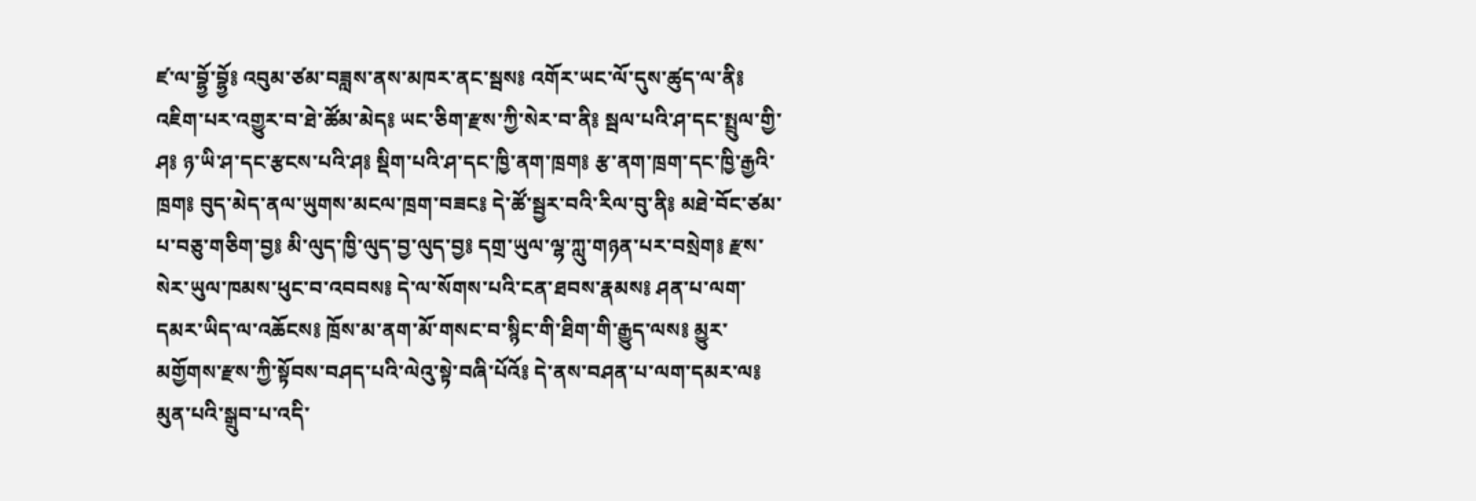ཛ་ལ་བྷྱོ་བྷྱོ༔ འབུམ་ཙམ་བཟླས་ནས་མཁར་ནང་སྦས༔ འགོར་ཡང་ལོ་དུས་ཚུད་ལ་ནི༔ འཇིག་པར་འགྱུར་བ་ཐེ་ཚོམ་མེད༔ ཡང་ཅིག་རྫས་ཀྱི་སེར་བ་ནི༔ སྦལ་པའི་ཤ་དང་སྤྲུལ་གྱི་ཤ༔ ཉ་ཡི་ཤ་དང་རྩངས་པའི་ཤ༔ སྡིག་པའི་ཤ་དང་ཁྱི་ནག་ཁྲག༔ རྩ་ནག་ཁྲག་དང་ཁྱི་རྒྱའི་ཁྲག༔ བུད་མེད་ནལ་ཡུགས་མངལ་ཁྲག་བཟང༔ དེ་ཚོ་སྦྱར་བའི་རིལ་བུ་ནི༔ མཐེ་བོང་ཙམ་པ་བཅུ་གཅིག་བྱ༔ མི་ལུད་ཁྱི་ལུད་བྱ་ལུད་བྱ༔ དགྲ་ཡུལ་ལྷ་ཀླུ་གཉན་པར་བསྲེག༔ རྫས་སེར་ཡུལ་ཁམས་ཕུང་བ་འབབས༔ དེ་ལ་སོགས་པའི་ངན་ཐབས་རྣམས༔ ཤན་པ་ལག་དམར་ཡིད་ལ་འཆོངས༔ ཁྲོས་མ་ནག་མོ་གསང་བ་སྙིང་གི་ཐིག་གི་རྒྱུད་ལས༔ མྱུར་མགྱོགས་རྫས་ཀྱི་སྟོབས་བཤད་པའི་ལེའུ་སྟེ་བཞི་པོའོ༔ དེ་ནས་བཤན་པ་ལག་དམར་ལ༔ མུན་པའི་སྒྲུབ་པ་འདི་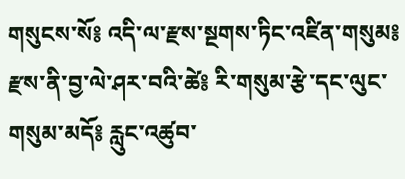གསུངས་སོ༔ འདི་ལ་རྫས་སྔགས་ཏིང་འཛིན་གསུམ༔ རྫས་ནི་བྱ་ལེ་ཤར་བའི་ཚེ༔ རི་གསུམ་རྩེ་དང་ལུང་གསུམ་མདོ༔ རླུང་འཚུབ་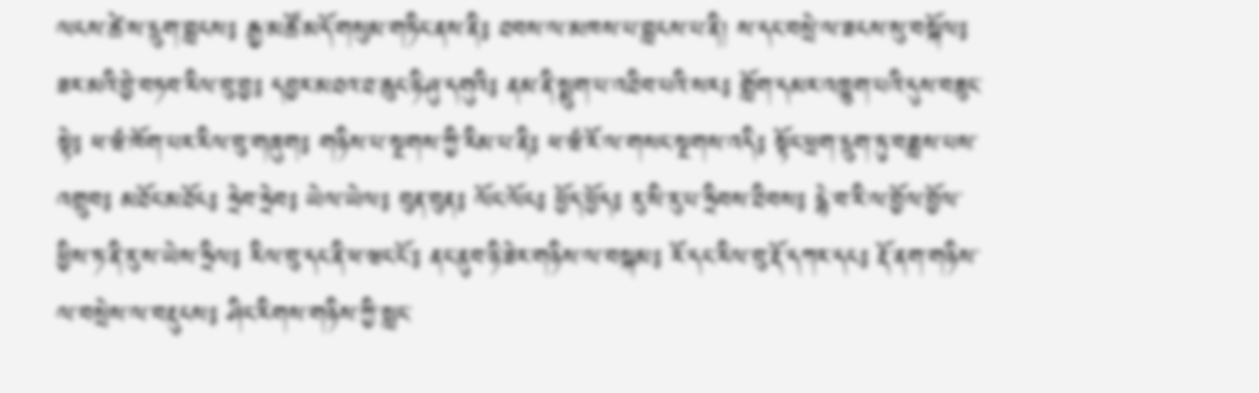ལངས་ཚེ་ས་དྲུག་བླངས༔ རྒྱ་མཚོ་མདོ་གསུམ་གཏིང་ནས་ནི༔ ཐབས་ལ་མཁས་པ་བླངས་པ་ནི། ས་དང་བསྲེ་ལ་ཟངས་སུ་བསྐོལ༔ ཟར་མའི་བྱེ་བཏབ་རིལ་བུ་བྱ༔ དབྱར་མཐའ་ཐ་ཆུང་ཉི་ཤུ་དགུའི༔ ནམ་ནི་སྨུག་པ་འཐིབ་པའི་སར༔ གློག་དམར་འཁྱུག་པའི་དུས་བཟུང་སྟེ༔ ཕ་ཝཾ་ཁོག་པར་རིལ་བུ་གཞུག༔ གཉིས་པ་སྔགས་ཀྱི་རིམ་པ་ནི༔ ཕ་ཝཾ་རོ་ལ་གསང་སྔགས་འདི༔ སྟོང་ཕྲག་དྲུག་ཏུ་བཟླས་པས་འགྲུབ༔ མཐོང་མཐོང༔ ཧྲེབ་ཧྲེབ༔ ཡེལ་ཡེལ༔ བུན་བུན༔ ལོང་ལོང༔ ཕྱོད་ཕྱོད༔ རུ་སི་རུ་པ་ཧྲིབས་ཐིབས༔ དྷེ་བ་རི་ལ་བྱོལ་བྱོལ་ཕྱིས་ཏ་ནི་རུ་ས་ཡེས་ཧྲིལ༔ རིལ་བུ་དང་ནི་ཕ་ཝང་ངོ་༔ ནང་ནུབ་ཉི་ཟེར་གཉིས་ལ་བསྐམ༔ རོ་དང་རིལ་བུ་རྡོ་དཀར་དང༔ རྡོ་ནག་གཉིས་ལ་བསྲེས་ལ་བརྡུངས༔ ཤིང་རིགས་གཉིས་ཀྱི་སླང་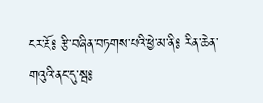ངར་རྔོ༔ རྩི་བཞིན་བཏགས་པའི་ཕྱེ་མ་ནི༔ རིན་ཆེན་གའུའི་ནང་དུ་སྦ༔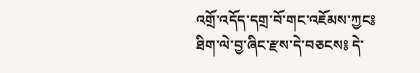འགྲོ་འདོད་དགྲ་བོ་གང་འཇོམས་ཀྱང༔ ཐིག་ལེ་བྱ་ཞིང་རྫས་དེ་བཅངས༔ དེ་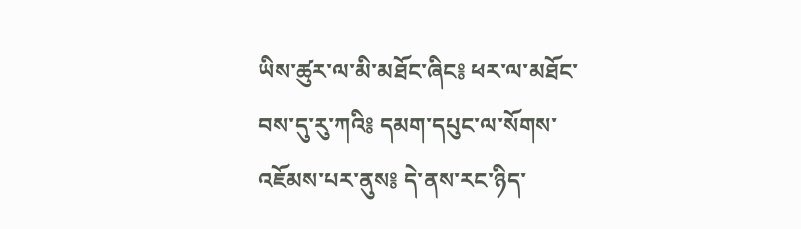ཡིས་ཚུར་ལ་མི་མཐོང་ཞིང༔ ཕར་ལ་མཐོང་བས་དུ་རུ་ཀའི༔ དམག་དཔུང་ལ་སོགས་འཇོམས་པར་ནུས༔ དེ་ནས་རང་ཉིད་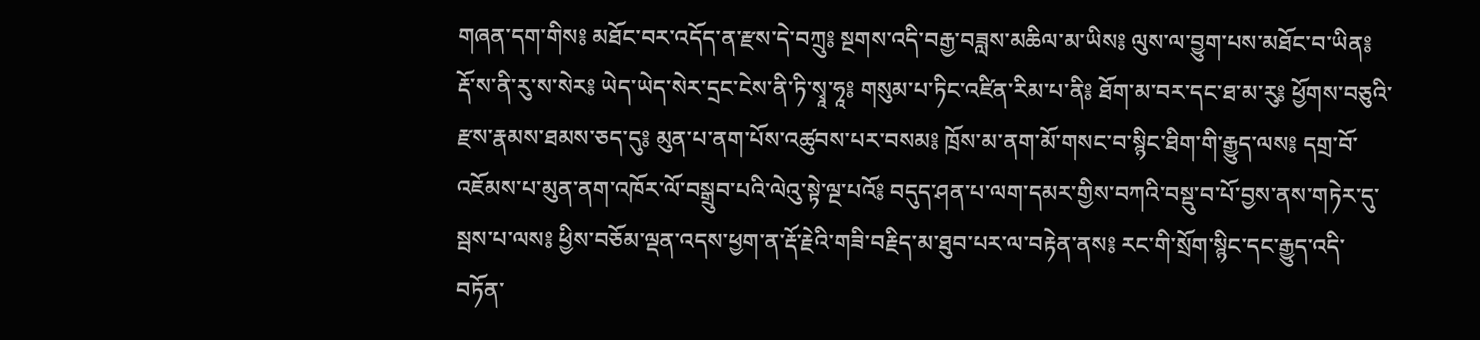གཞན་དག་གིས༔ མཐོང་བར་འདོད་ན་རྫས་དེ་བཀྲུ༔ སྔགས་འདི་བརྒྱ་བཟླས་མཆིལ་མ་ཡིས༔ ལུས་ལ་བྱུག་པས་མཐོང་བ་ཡིན༔ རྡོ་ས་ནི་རུ་ས་སེར༔ ཡེད་ཡེད་སེར་དྲང་ངེས་ནི་ཏི་སྭཱ་ཧཱ༔ གསུམ་པ་ཏིང་འཛིན་རིམ་པ་ནི༔ ཐོག་མ་བར་དང་ཐ་མ་རུ༔ ཕྱོགས་བཅུའི་རྫས་རྣམས་ཐམས་ཅད་དུ༔ མུན་པ་ནག་པོས་འཚུབས་པར་བསམ༔ ཁྲོས་མ་ནག་མོ་གསང་བ་སྙིང་ཐིག་གི་རྒྱུད་ལས༔ དགྲ་བོ་འཇོམས་པ་མུན་ནག་འཁོར་ལོ་བསྒྲུབ་པའི་ལེའུ་སྟེ་ལྔ་པའོ༔ བདུད་ཤན་པ་ལག་དམར་གྱིས་བཀའི་བསྡུ་བ་པོ་བྱས་ནས་གཏེར་དུ་སྦས་པ་ལས༔ ཕྱིས་བཅོམ་ལྡན་འདས་ཕྱག་ན་རྡོ་རྗེའི་གཟི་བརྗིད་མ་ཐུབ་པར་ལ་བརྟེན་ནས༔ རང་གི་སྲོག་སྙིང་དང་རྒྱུད་འདི་བཏོན་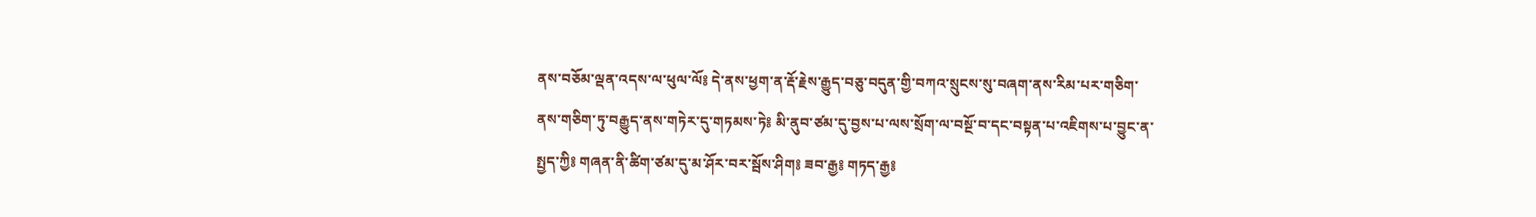ནས་བཅོམ་ལྡན་འདས་ལ་ཕུལ་ལོ༔ དེ་ནས་ཕྱག་ན་རྡོ་རྗེས་རྒྱུད་བཅུ་བདུན་གྱི་བཀའ་སྲུངས་སུ་བཞག་ནས་རིམ་པར་གཅིག་ནས་གཅིག་ཏུ་བརྒྱུད་ནས་གཏེར་དུ་གཏམས་ཏེ༔ མི་ནུབ་ཙམ་དུ་བྱས་པ་ལས་སྲོག་ལ་བསྔོ་བ་དང་བསྟན་པ་འཇིགས་པ་བྱུང་ན་སྤྱད་ཀྱི༔ གཞན་ནི་ཚིག་ཙམ་དུ་མ་ཤོར་བར་སྦོས་ཤིག༔ ཟབ་རྒྱ༔ གཏད་རྒྱ༔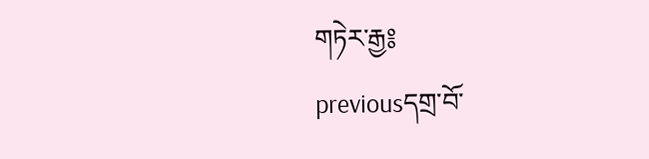གཏེར་རྒྱ༔
previousདགྲ་བོ་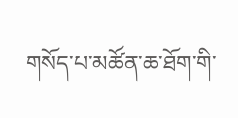གསོད་པ་མཚོན་ཆ་ཐོག་གི་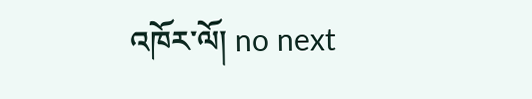འཁོར་ལོ། no next